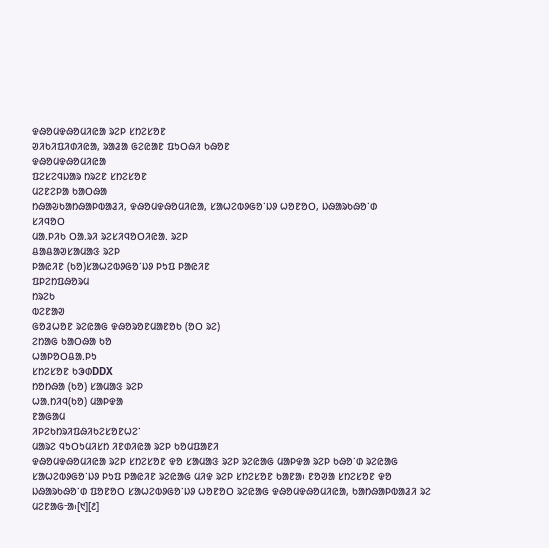ᱫᱷᱚᱢᱫᱷᱚᱢᱤᱭᱟ ᱨᱮᱞ ᱥᱴᱮᱥᱚᱱ
ᱣᱤᱠᱤᱯᱤᱰᱤᱭᱟ, ᱨᱟᱲᱟ ᱜᱮᱭᱟᱱ ᱯᱩᱛᱷᱤ ᱠᱷᱚᱱ
ᱫᱷᱚᱢᱫᱷᱚᱢᱤᱭᱟ
ᱯᱮᱥᱮᱧᱡᱟᱨ ᱴᱨᱮᱱ ᱥᱴᱮᱥᱚᱱ
ᱢᱮᱱᱮᱞᱟ ᱠᱟᱛᱷᱟ
ᱴᱷᱟᱶᱠᱟᱴᱷᱟᱞᱵᱟᱲᱤ, ᱫᱷᱚᱢᱫᱷᱚᱢᱤᱭᱟ, ᱥᱟᱦᱮᱵᱽᱜᱚᱸᱡᱽ ᱦᱚᱱᱚᱛ, ᱡᱷᱟᱨᱠᱷᱚᱸᱰ
ᱥᱤᱧᱚᱛ
ᱢᱟᱹᱞᱤᱠ ᱛᱟᱹᱨᱤ ᱨᱮᱥᱤᱧᱚᱛᱤᱭᱟᱹ ᱨᱮᱞ
ᱪᱟᱪᱟᱣᱥᱟᱢᱟᱝ ᱨᱮᱞ
ᱞᱟᱭᱤᱱ (ᱠᱚ)ᱥᱟᱦᱮᱵᱽᱜᱚᱸᱡᱽ ᱞᱩᱯ ᱞᱟᱭᱤᱱ
ᱯᱞᱮᱴᱯᱷᱚᱨᱢ
ᱴᱨᱮᱠ
ᱵᱮᱱᱟᱣ
ᱜᱚᱲᱦᱚᱱ ᱨᱮᱭᱟᱜ ᱫᱷᱚᱨᱚᱱᱢᱟᱱᱚᱠ (ᱚᱛ ᱨᱮ)
ᱮᱴᱟᱜ ᱠᱟᱛᱷᱟ ᱠᱚ
ᱦᱟᱞᱚᱛᱪᱟᱹᱞᱩ
ᱥᱴᱮᱥᱚᱱ ᱠᱳᱰDDX
ᱴᱚᱴᱷᱟ (ᱠᱚ) ᱥᱟᱢᱟᱝ ᱨᱮᱞ
ᱦᱟᱹᱴᱤᱧ(ᱠᱚ) ᱢᱟᱞᱫᱟ
ᱱᱟᱜᱟᱢ
ᱤᱞᱮᱠᱴᱨᱤᱯᱷᱤᱠᱮᱥᱚᱱᱦᱮᱸ
ᱢᱟᱨᱮ ᱧᱩᱛᱩᱢᱤᱥᱴ ᱤᱱᱰᱤᱭᱟ ᱨᱮᱞ ᱠᱚᱢᱯᱟᱱᱤ
ᱫᱷᱚᱢᱫᱷᱚᱢᱤᱭᱟ ᱨᱮᱞ ᱥᱴᱮᱥᱚᱱ ᱫᱚ ᱥᱟᱢᱟᱝ ᱨᱮᱞ ᱨᱮᱭᱟᱜ ᱢᱟᱞᱫᱟ ᱨᱮᱞ ᱠᱷᱚᱸᱰ ᱨᱮᱭᱟᱜ ᱥᱟᱦᱮᱵᱽᱜᱚᱸᱡᱽ ᱞᱩᱯ ᱞᱟᱭᱤᱱ ᱨᱮᱭᱟᱜ ᱢᱤᱫ ᱨᱮᱞ ᱥᱴᱮᱥᱚᱱ ᱠᱟᱱᱟ᱾ ᱱᱚᱣᱟ ᱥᱴᱮᱥᱚᱱ ᱫᱚ ᱡᱷᱟᱨᱠᱷᱚᱸᱰ ᱯᱚᱱᱚᱛ ᱥᱟᱦᱮᱵᱽᱜᱚᱸᱡᱽ ᱦᱚᱱᱚᱛ ᱨᱮᱭᱟᱜ ᱫᱷᱚᱢᱫᱷᱚᱢᱤᱭᱟ, ᱠᱟᱴᱷᱟᱞᱵᱟᱲᱤ ᱨᱮ ᱢᱮᱱᱟᱜᱼᱟ᱾[᱑][᱒]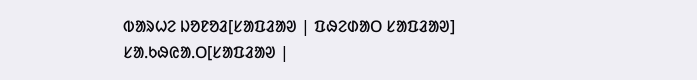ᱵᱟᱨᱦᱮ ᱡᱚᱱᱚᱲ[ᱥᱟᱯᱲᱟᱣ | ᱯᱷᱮᱰᱟᱛ ᱥᱟᱯᱲᱟᱣ]
ᱥᱟᱹᱠᱷᱭᱟᱹᱛ[ᱥᱟᱯᱲᱟᱣ |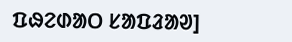ᱯᱷᱮᱰᱟᱛ ᱥᱟᱯᱲᱟᱣ]